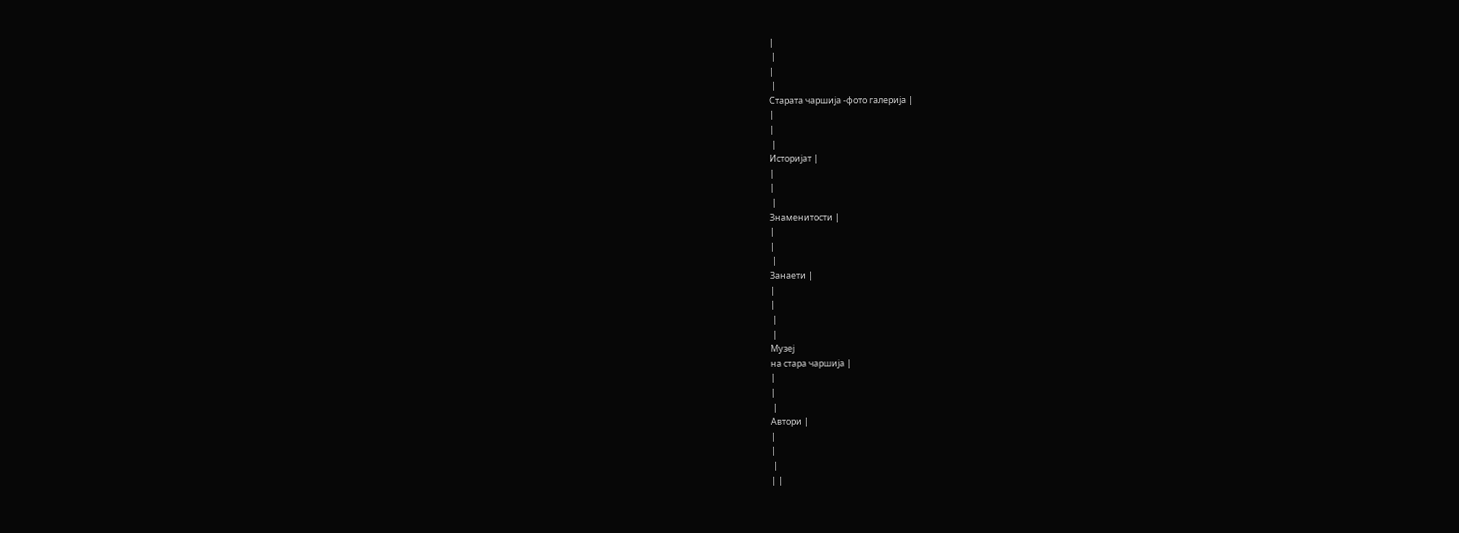|
 |
|
 |
Старата чаршија -фото галерија |
|
|
 |
Историјат |
|
|
 |
Знаменитости |
|
|
 |
Занаети |
|
|
 |
 |
Музеј
на стара чаршија |
|
|
 |
Автори |
|
|
 |
| |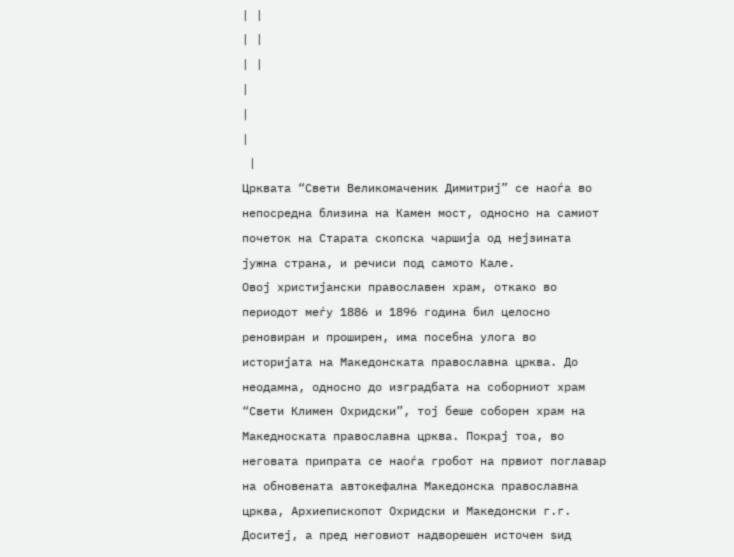| |
| |
| |
|
|
|
 |
Црквата “Свети Великомаченик Димитриј” се наоѓа во непосредна близина на Камен мост, односно на самиот почеток на Старата скопска чаршија од нејзината јужна страна, и речиси под самото Кале.
Овој христијански православен храм, откако во периодот меѓу 1886 и 1896 година бил целосно реновиран и проширен, има посебна улога во историјата на Македонската православна црква. До неодамна, односно до изградбата на соборниот храм “Свети Климен Охридски”, тој беше соборен храм на Македноската православна црква. Покрај тоа, во неговата припрата се наоѓа гробот на првиот поглавар на обновената автокефална Македонска православна црква, Архиепископот Охридски и Македонски г.г. Доситеј, а пред неговиот надворешен источен ѕид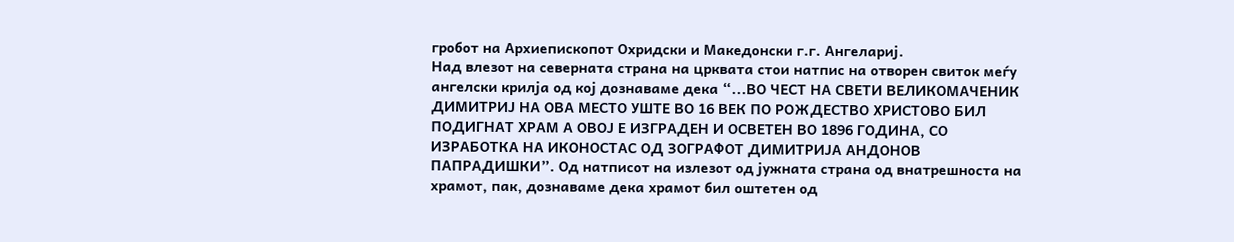гробот на Архиепископот Охридски и Македонски г.г. Ангелариј.
Над влезот на северната страна на црквата стои натпис на отворен свиток меѓу ангелски крилја од кој дознаваме дека “...ВО ЧЕСТ НА СВЕТИ ВЕЛИКОМАЧЕНИК ДИМИТРИЈ НА ОВА МЕСТО УШТЕ ВО 16 ВЕК ПО РОЖДЕСТВО ХРИСТОВО БИЛ ПОДИГНАТ ХРАМ А ОВОЈ Е ИЗГРАДЕН И ОСВЕТЕН ВО 1896 ГОДИНА, СО ИЗРАБОТКА НА ИКОНОСТАС ОД ЗОГРАФОТ ДИМИТРИЈА АНДОНОВ ПАПРАДИШКИ”. Од натписот на излезот од јужната страна од внатрешноста на храмот, пак, дознаваме дека храмот бил оштетен од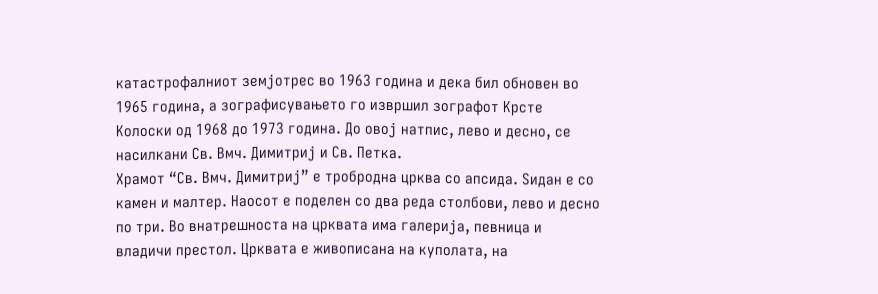катастрофалниот земјотрес во 1963 година и дека бил обновен во 1965 година, а зографисувањето го извршил зографот Крсте Колоски од 1968 до 1973 година. До овој натпис, лево и десно, се насилкани Св. Вмч. Димитриј и Св. Петка.
Храмот “Св. Вмч. Димитриј” е тробродна црква со апсида. Ѕидан е со камен и малтер. Наосот е поделен со два реда столбови, лево и десно по три. Во внатрешноста на црквата има галерија, певница и владичи престол. Црквата е живописана на куполата, на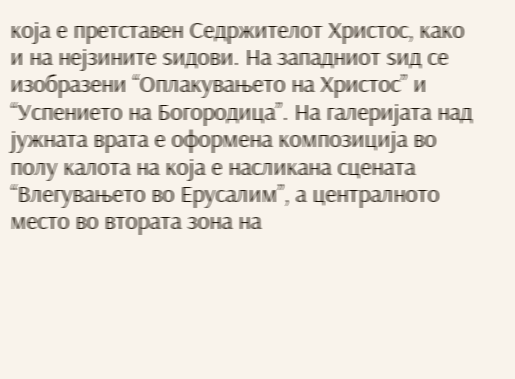која е претставен Седржителот Христос, како и на нејзините ѕидови. На западниот ѕид се изобразени “Оплакувањето на Христос” и “Успението на Богородица”. На галеријата над јужната врата е оформена композиција во полу калота на која е насликана сцената “Влегувањето во Ерусалим”, а централното место во втората зона на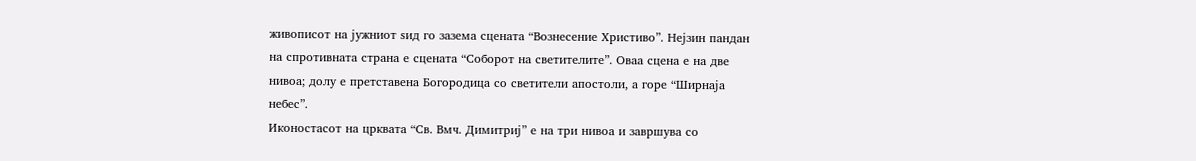живописот на јужниот ѕид го зазема сцената “Вознесение Христивo”. Нејзин пандан на спротивната страна е сцената “Соборот на светителите”. Оваа сцена е на две нивоа; долу е претставена Богородица со светители апостоли, а горе “Ширнаја небес”.
Иконостасот на црквата “Св. Вмч. Димитриј” е на три нивоа и завршува со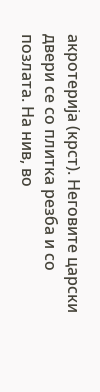акротерија (крст). Неговите царски двери се со плитка резба и со позлата. На нив, во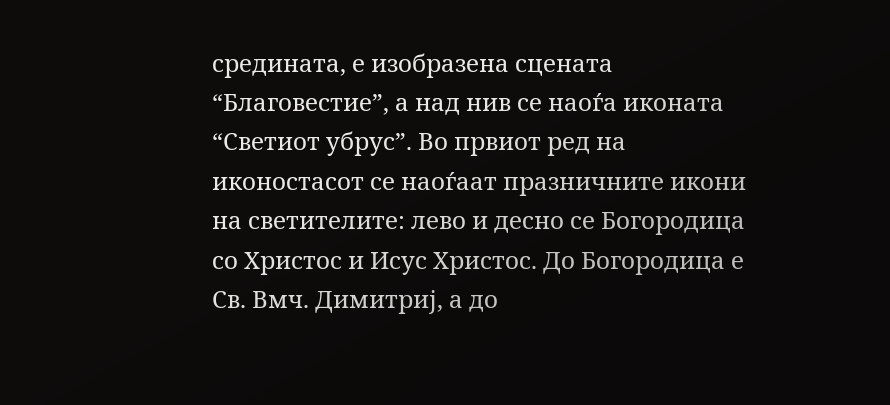средината, е изобразена сцената “Благовестие”, а над нив се наоѓа иконата “Светиот убрус”. Во првиот ред на иконостасот се наоѓаат празничните икони на светителите: лево и десно се Богородица со Христос и Исус Христос. До Богородица е Св. Вмч. Димитриј, а до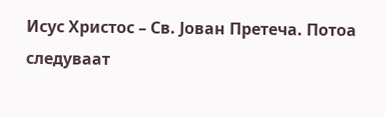Исус Христос – Св. Јован Претеча. Потоа следуваат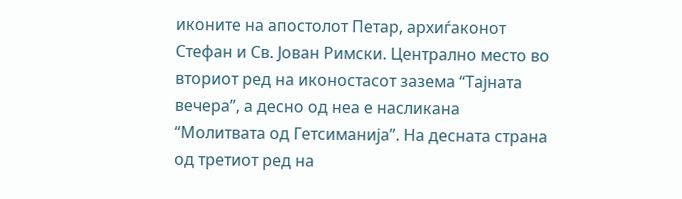иконите на апостолот Петар, архиѓаконот Стефан и Св. Јован Римски. Централно место во вториот ред на иконостасот зазема “Тајната вечера”, а десно од неа е насликана “Молитвата од Гетсиманија”. На десната страна од третиот ред на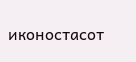иконостасот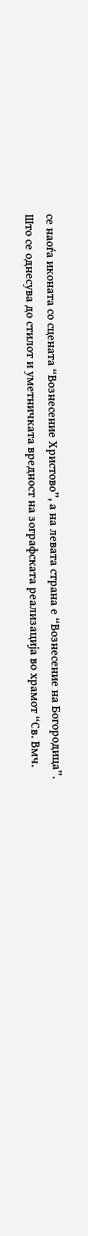се наоѓа иконата со сцената “Вознесение Христово”, а на левата страна е “Вознесение на Богородица”.
Што се однесува до стилот и уметничката вредност на зографската реализација во храмот “Св. Вмч.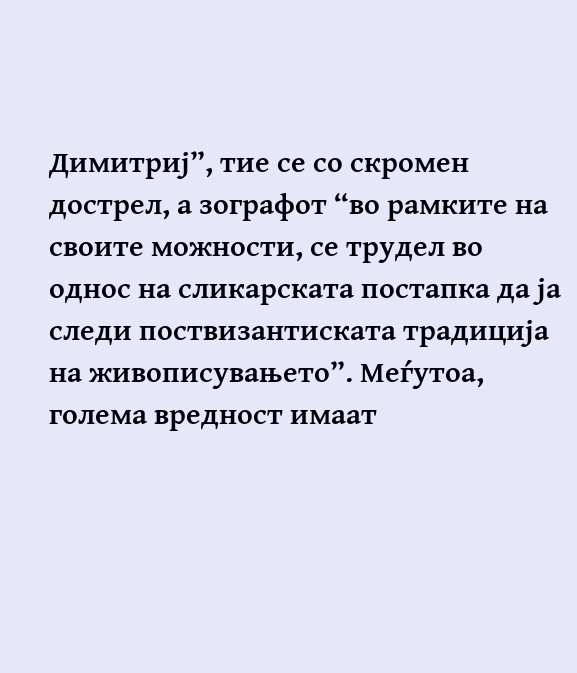Димитриј”, тие се со скромен дострел, а зографот “во рамките на своите можности, се трудел во однос на сликарската постапка да ја следи поствизантиската традиција на живописувањето”. Меѓутоа, голема вредност имаат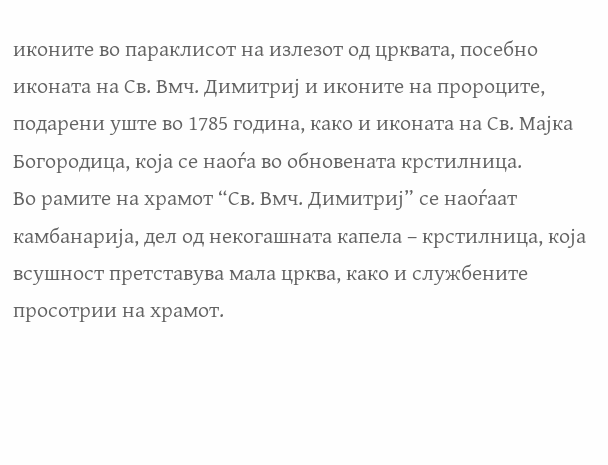иконите во параклисот на излезот од црквата, посебно иконата на Св. Вмч. Димитриј и иконите на пророците, подарени уште во 1785 година, како и иконата на Св. Мајка Богородица, која се наоѓа во обновената крстилница.
Во рамите на храмот “Св. Вмч. Димитриј” се наоѓаат камбанарија, дел од некогашната капела – крстилница, која всушност претставува мала црква, како и службените просотрии на храмот.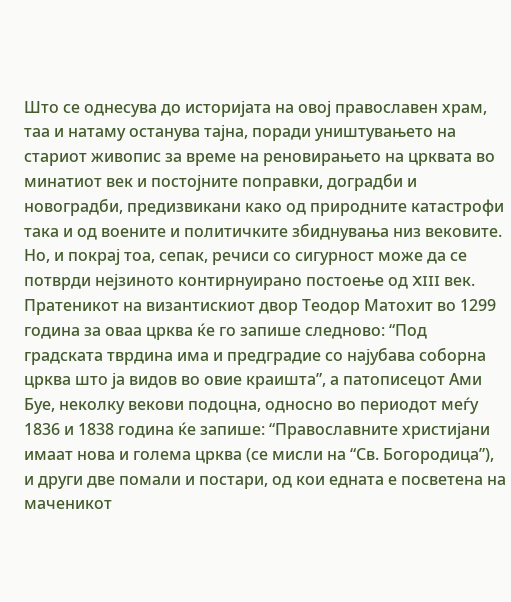Што се однесува до историјата на овој православен храм, таа и натаму останува тајна, поради уништувањето на стариот живопис за време на реновирањето на црквата во минатиот век и постојните поправки, доградби и новоградби, предизвикани како од природните катастрофи така и од воените и политичките збиднувања низ вековите. Но, и покрај тоа, сепак, речиси со сигурност може да се потврди нејзиното контирнуирано постоење од XIII век. Пратеникот на византискиот двор Теодор Матохит во 1299 година за оваа црква ќе го запише следново: “Под градската тврдина има и предградие со најубава соборна црква што ја видов во овие краишта”, а патописецот Ами Буе, неколку векови подоцна, односно во периодот меѓу 1836 и 1838 година ќе запише: “Православните христијани имаат нова и голема црква (се мисли на “Св. Богородица”), и други две помали и постари, од кои едната е посветена на маченикот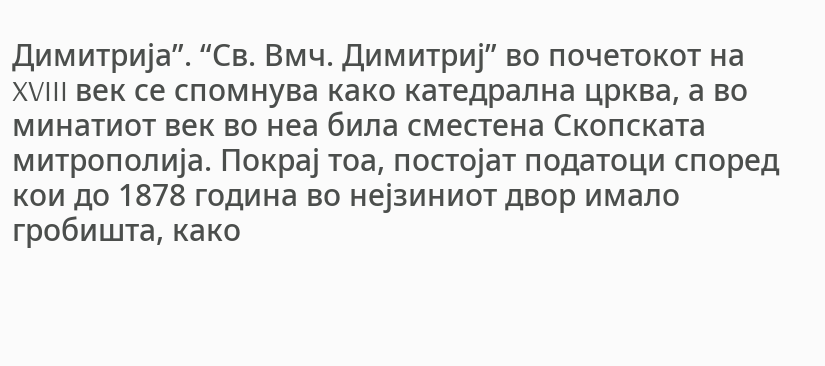Димитрија”. “Св. Вмч. Димитриј” во почетокот на XVIII век се спомнува како катедрална црква, а во минатиот век во неа била сместена Скопската митрополија. Покрај тоа, постојат податоци според кои до 1878 година во нејзиниот двор имало гробишта, како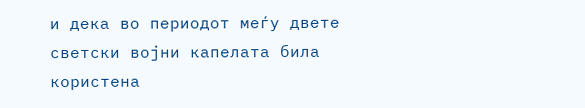и дека во периодот меѓу двете светски војни капелата била користена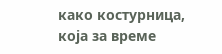како костурница, која за време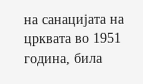на санацијата на црквата во 1951 година, била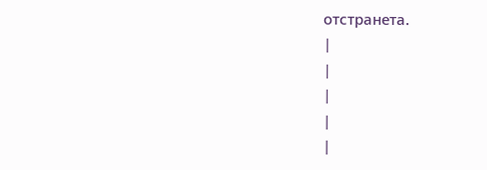отстранета.
|
|
|
|
|